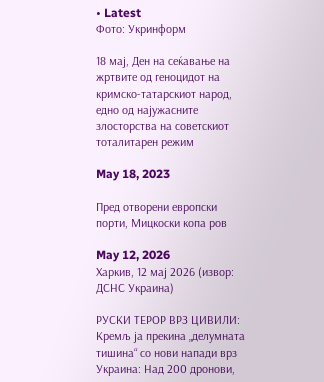• Latest
Фото: Укринформ

18 мај, Ден на сеќавање на жртвите од геноцидот на кримско-татарскиот народ, едно од најужасните злосторства на советскиот тоталитарен режим

May 18, 2023

Пред отворени европски порти, Мицкоски копа ров

May 12, 2026
Харкив, 12 мај 2026 (извор: ДСНС Украина)

РУСКИ ТЕРОР ВРЗ ЦИВИЛИ: Кремљ ја прекина „делумната тишина“ со нови напади врз Украина: Над 200 дронови,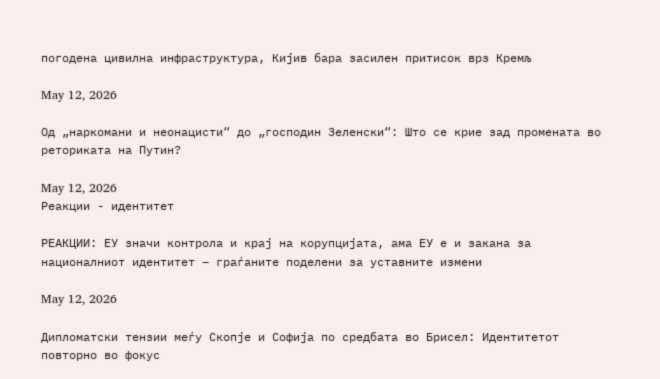погодена цивилна инфраструктура, Кијив бара засилен притисок врз Кремљ

May 12, 2026

Од „наркомани и неонацисти“ до „господин Зеленски“: Што се крие зад промената во реториката на Путин?

May 12, 2026
Реакции - идентитет

РЕАКЦИИ: ЕУ значи контрола и крај на корупцијата, ама ЕУ е и закана за националниот идентитет – граѓаните поделени за уставните измени

May 12, 2026

Дипломатски тензии меѓу Скопје и Софија по средбата во Брисел: Идентитетот повторно во фокус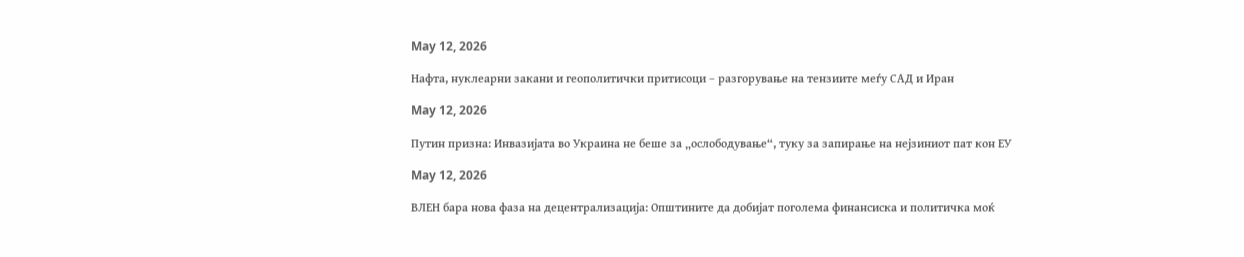May 12, 2026

Нафта, нуклеарни закани и геополитички притисоци – разгорување на тензиите меѓу САД и Иран

May 12, 2026

Путин призна: Инвазијата во Украина не беше за „ослободување“, туку за запирање на нејзиниот пат кон ЕУ

May 12, 2026

ВЛЕН бара нова фаза на децентрализација: Општините да добијат поголема финансиска и политичка моќ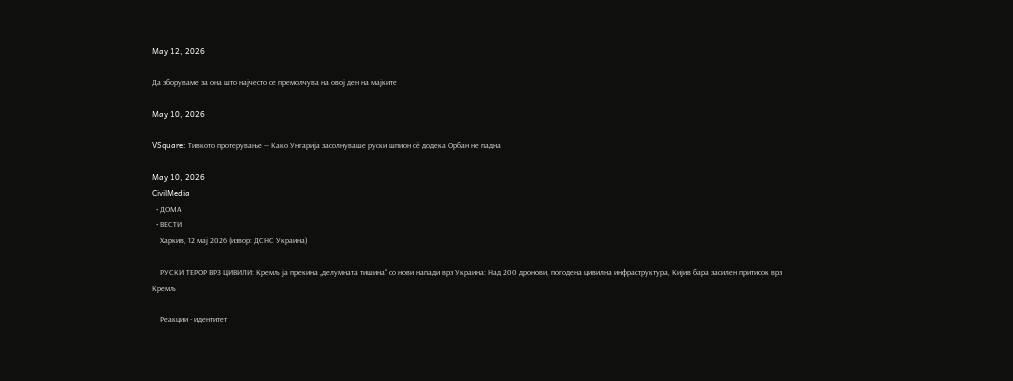May 12, 2026

Да зборуваме за она што најчесто се премолчува на овој ден на мајките

May 10, 2026

VSquare: Тивкото протерување — Како Унгарија засолнуваше руски шпион сѐ додека Орбан не падна

May 10, 2026
CivilMedia
  • ДОМА
  • ВЕСТИ
    Харкив, 12 мај 2026 (извор: ДСНС Украина)

    РУСКИ ТЕРОР ВРЗ ЦИВИЛИ: Кремљ ја прекина „делумната тишина“ со нови напади врз Украина: Над 200 дронови, погодена цивилна инфраструктура, Кијив бара засилен притисок врз Кремљ

    Реакции - идентитет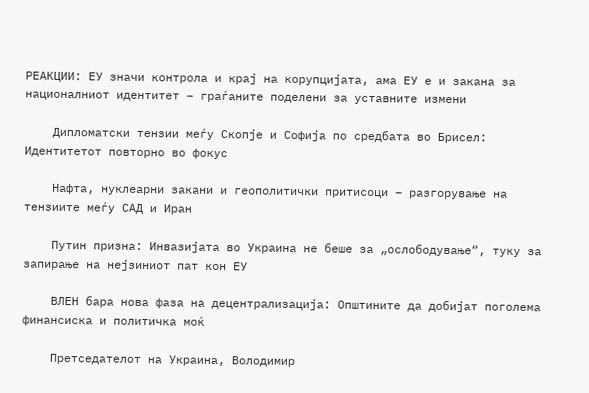РЕАКЦИИ: ЕУ значи контрола и крај на корупцијата, ама ЕУ е и закана за националниот идентитет – граѓаните поделени за уставните измени

    Дипломатски тензии меѓу Скопје и Софија по средбата во Брисел: Идентитетот повторно во фокус

    Нафта, нуклеарни закани и геополитички притисоци – разгорување на тензиите меѓу САД и Иран

    Путин призна: Инвазијата во Украина не беше за „ослободување“, туку за запирање на нејзиниот пат кон ЕУ

    ВЛЕН бара нова фаза на децентрализација: Општините да добијат поголема финансиска и политичка моќ

    Претседателот на Украина, Володимир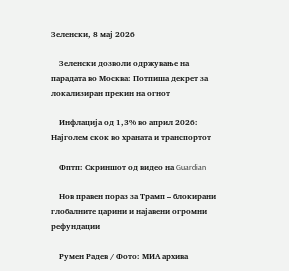Зеленски, 8 мај 2026

    Зеленски дозволи одржување на парадата во Москва: Потпиша декрет за локализиран прекин на огнот

    Инфлација од 1,3% во април 2026: Најголем скок во храната и транспортот

    Фптп: Скриншот од видео на Guardian

    Нов правен пораз за Трамп – блокирани глобалните царини и најавени огромни рефундации

    Румен Радев / Фото: МИА архива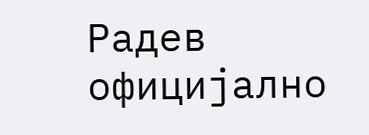Радев официјално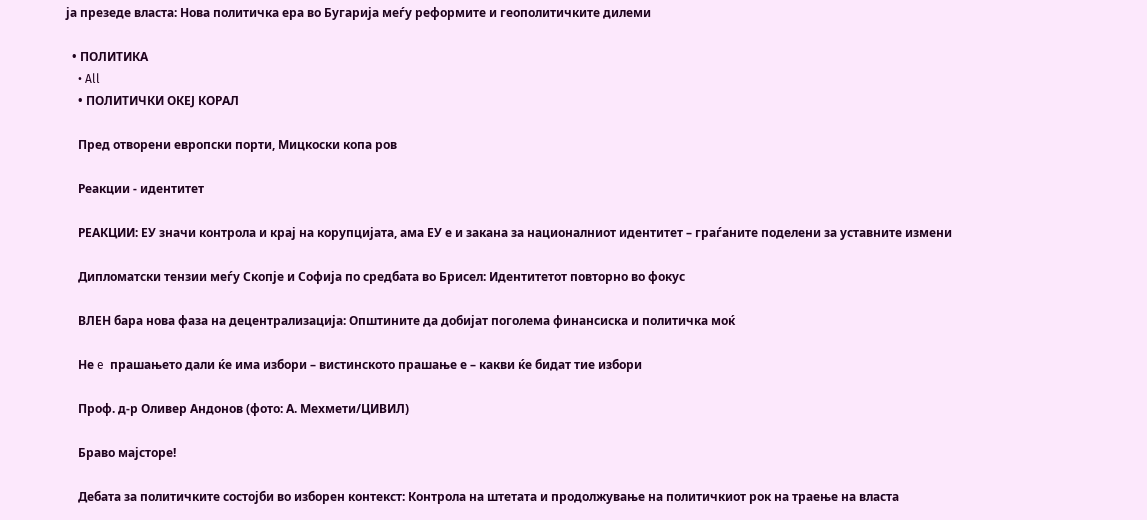ја презеде власта: Нова политичка ера во Бугарија меѓу реформите и геополитичките дилеми

  • ПОЛИТИКА
    • All
    • ПОЛИТИЧКИ ОКЕЈ КОРАЛ

    Пред отворени европски порти, Мицкоски копа ров

    Реакции - идентитет

    РЕАКЦИИ: ЕУ значи контрола и крај на корупцијата, ама ЕУ е и закана за националниот идентитет – граѓаните поделени за уставните измени

    Дипломатски тензии меѓу Скопје и Софија по средбата во Брисел: Идентитетот повторно во фокус

    ВЛЕН бара нова фаза на децентрализација: Општините да добијат поголема финансиска и политичка моќ

    Не e  прашањето дали ќе има избори – вистинското прашање е – какви ќе бидат тие избори

    Проф. д-р Оливер Андонов (фото: А. Мехмети/ЦИВИЛ)

    Браво мајсторе!

    Дебата за политичките состојби во изборен контекст: Контрола на штетата и продолжување на политичкиот рок на траење на власта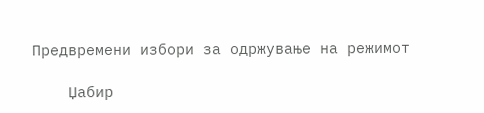Предвремени избори за одржување на режимот

    Џабир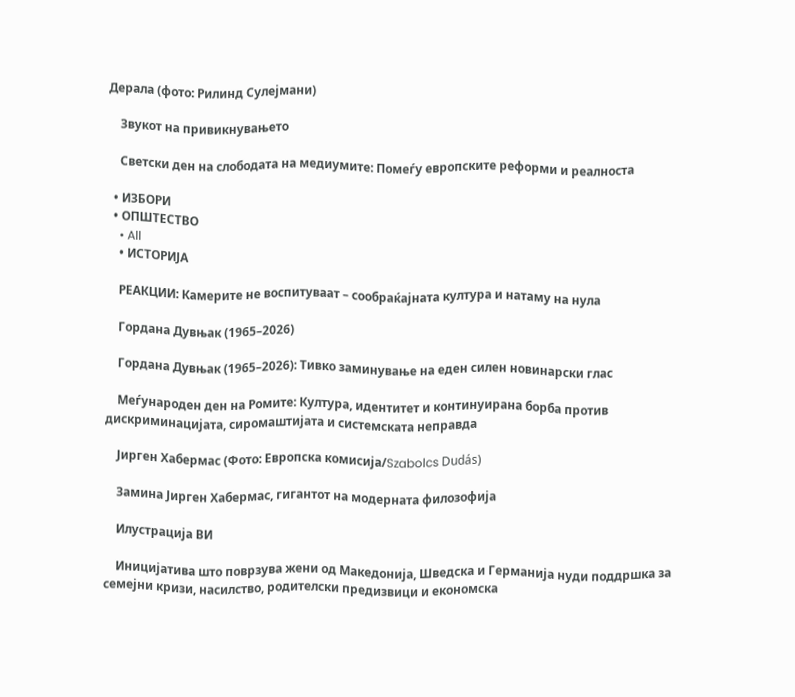Дерала (фото: Рилинд Сулејмани)

    Звукот на привикнувањето

    Светски ден на слободата на медиумите: Помеѓу европските реформи и реалноста

  • ИЗБОРИ
  • ОПШТЕСТВО
    • All
    • ИСТОРИЈА

    РЕАКЦИИ: Камерите не воспитуваат – сообраќајната култура и натаму на нула

    Гордана Дувњак (1965–2026)

    Гордана Дувњак (1965–2026): Тивко заминување на еден силен новинарски глас

    Меѓународен ден на Ромите: Култура, идентитет и континуирана борба против дискриминацијата, сиромаштијата и системската неправда

    Јирген Хабермас (Фото: Европска комисија/Szabolcs Dudás)

    Замина Јирген Хабермас, гигантот на модерната филозофија

    Илустрација ВИ

    Иницијатива што поврзува жени од Македонија, Шведска и Германија нуди поддршка за семејни кризи, насилство, родителски предизвици и економска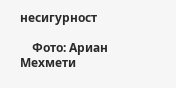несигурност

    Фото: Ариан Мехмети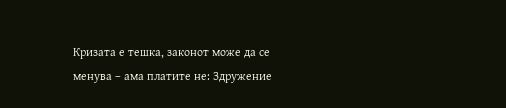Кризата е тешка, законот може да се менува – ама платите не: Здружение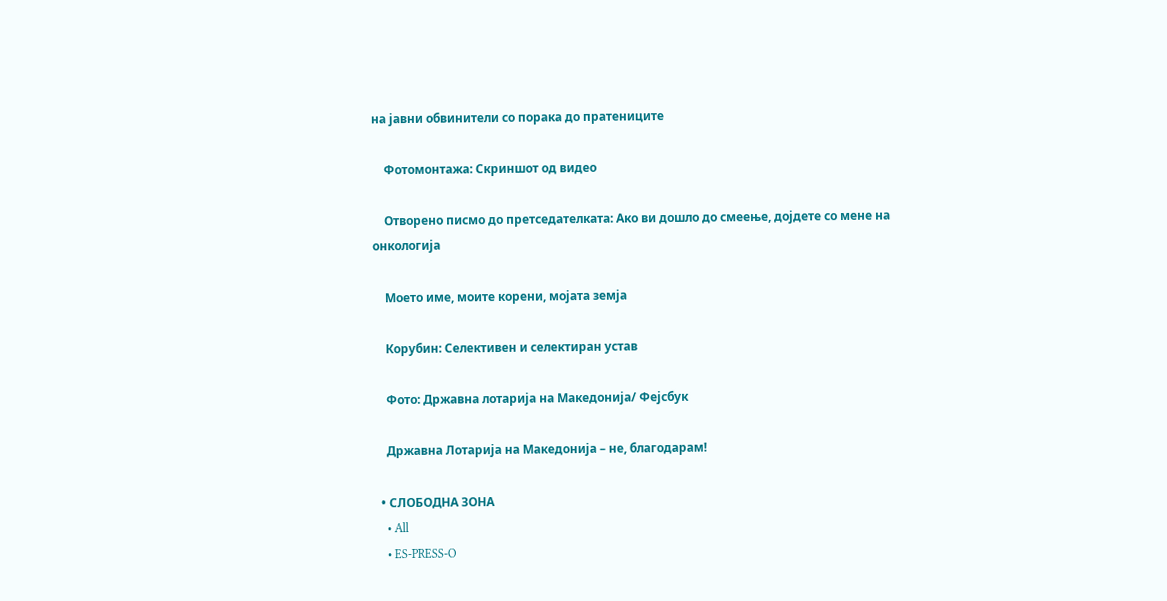на јавни обвинители со порака до пратениците

    Фотомонтажа: Скриншот од видео

    Отворено писмо до претседателката: Ако ви дошло до смеење, дојдете со мене на онкологија

    Моето име, моите корени, мојата земја

    Корубин: Селективен и селектиран устав

    Фото: Државна лотарија на Македонија/ Фејсбук

    Државна Лотарија на Македонија – не, благодарам!

  • СЛОБОДНА ЗОНА
    • All
    • ES-PRESS-O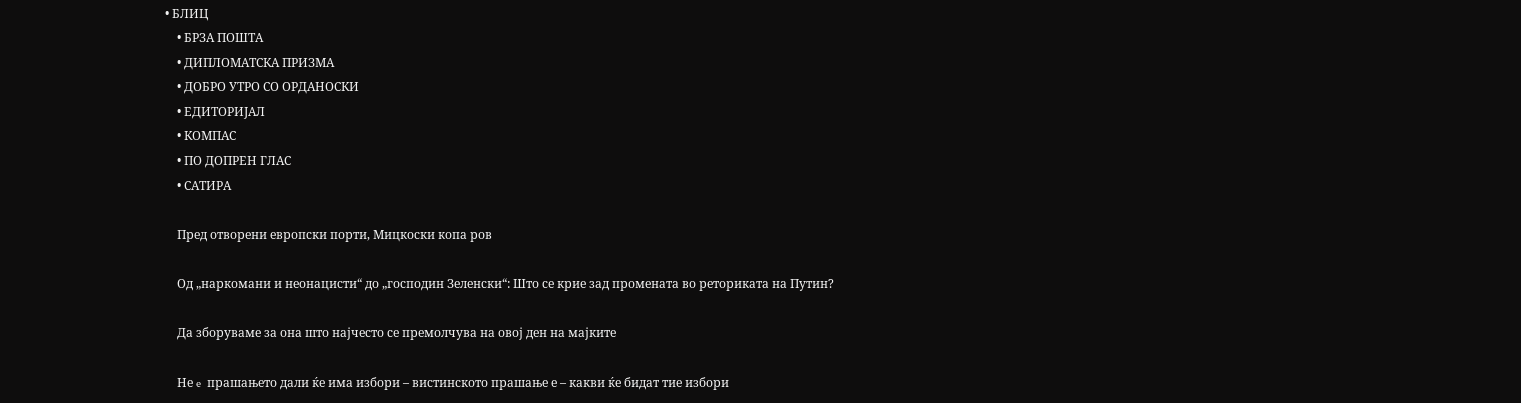• БЛИЦ
    • БРЗА ПОШТА
    • ДИПЛОМАТСКА ПРИЗМА
    • ДОБРО УТРО СО ОРДАНОСКИ
    • ЕДИТОРИЈАЛ
    • КОМПАС
    • ПО ДОПРЕН ГЛАС
    • САТИРА

    Пред отворени европски порти, Мицкоски копа ров

    Од „наркомани и неонацисти“ до „господин Зеленски“: Што се крие зад промената во реториката на Путин?

    Да зборуваме за она што најчесто се премолчува на овој ден на мајките

    Не e  прашањето дали ќе има избори – вистинското прашање е – какви ќе бидат тие избори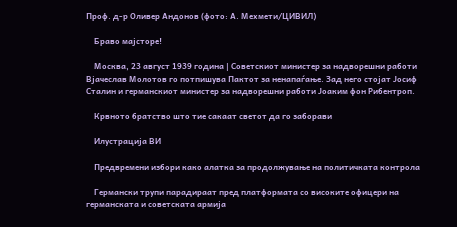Проф. д-р Оливер Андонов (фото: А. Мехмети/ЦИВИЛ)

    Браво мајсторе!

    Москва, 23 август 1939 година | Советскиот министер за надворешни работи Вјачеслав Молотов го потпишува Пактот за ненапаѓање. Зад него стојат Јосиф Сталин и германскиот министер за надворешни работи Јоаким фон Рибентроп.

    Крвното братство што тие сакаат светот да го заборави

    Илустрација ВИ

    Предвремени избори како алатка за продолжување на политичката контрола

    Германски трупи парадираат пред платформата со високите офицери на германската и советската армија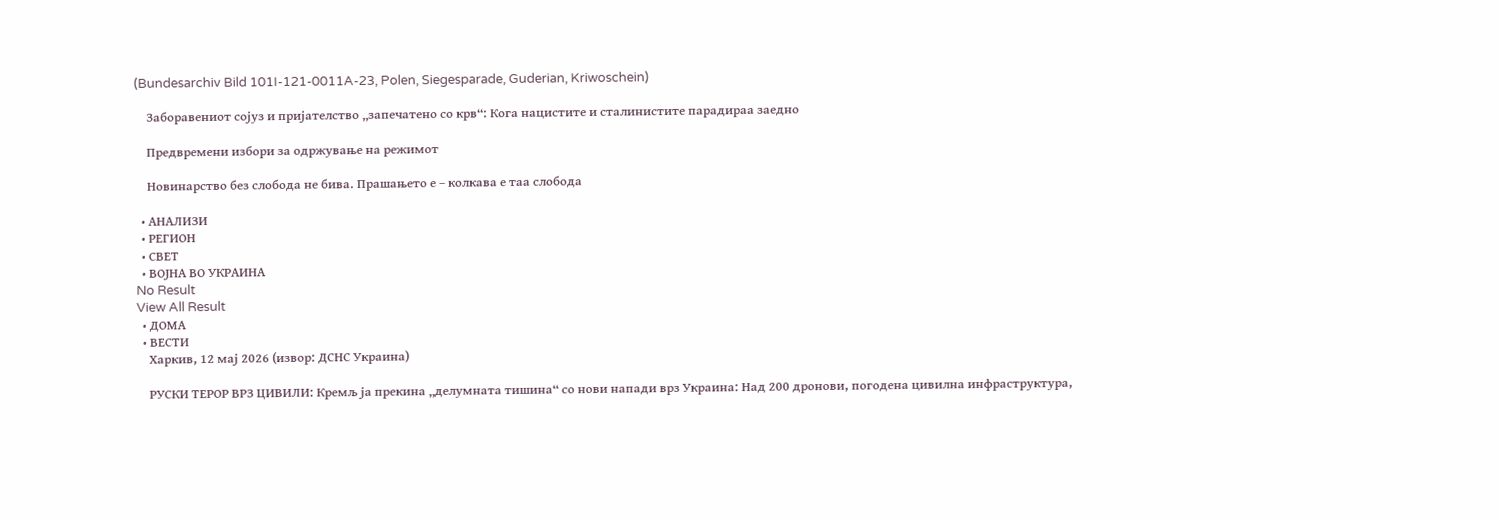(Bundesarchiv Bild 101I-121-0011A-23, Polen, Siegesparade, Guderian, Kriwoschein)

    Заборавениот сојуз и пријателство „запечатено со крв“: Кога нацистите и сталинистите парадираа заедно

    Предвремени избори за одржување на режимот

    Новинарство без слобода не бива. Прашањето е – колкава е таа слобода

  • АНАЛИЗИ
  • РЕГИОН
  • СВЕТ
  • ВОЈНА ВО УКРАИНА
No Result
View All Result
  • ДОМА
  • ВЕСТИ
    Харкив, 12 мај 2026 (извор: ДСНС Украина)

    РУСКИ ТЕРОР ВРЗ ЦИВИЛИ: Кремљ ја прекина „делумната тишина“ со нови напади врз Украина: Над 200 дронови, погодена цивилна инфраструктура,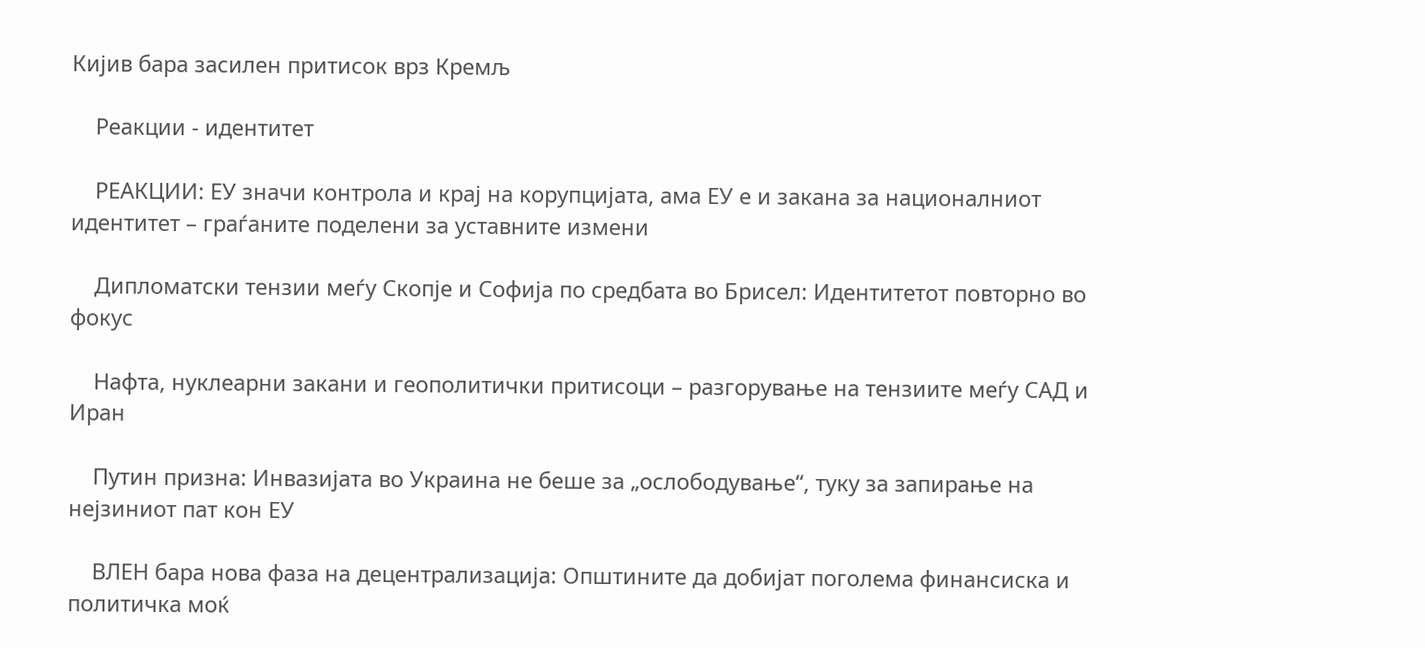Кијив бара засилен притисок врз Кремљ

    Реакции - идентитет

    РЕАКЦИИ: ЕУ значи контрола и крај на корупцијата, ама ЕУ е и закана за националниот идентитет – граѓаните поделени за уставните измени

    Дипломатски тензии меѓу Скопје и Софија по средбата во Брисел: Идентитетот повторно во фокус

    Нафта, нуклеарни закани и геополитички притисоци – разгорување на тензиите меѓу САД и Иран

    Путин призна: Инвазијата во Украина не беше за „ослободување“, туку за запирање на нејзиниот пат кон ЕУ

    ВЛЕН бара нова фаза на децентрализација: Општините да добијат поголема финансиска и политичка моќ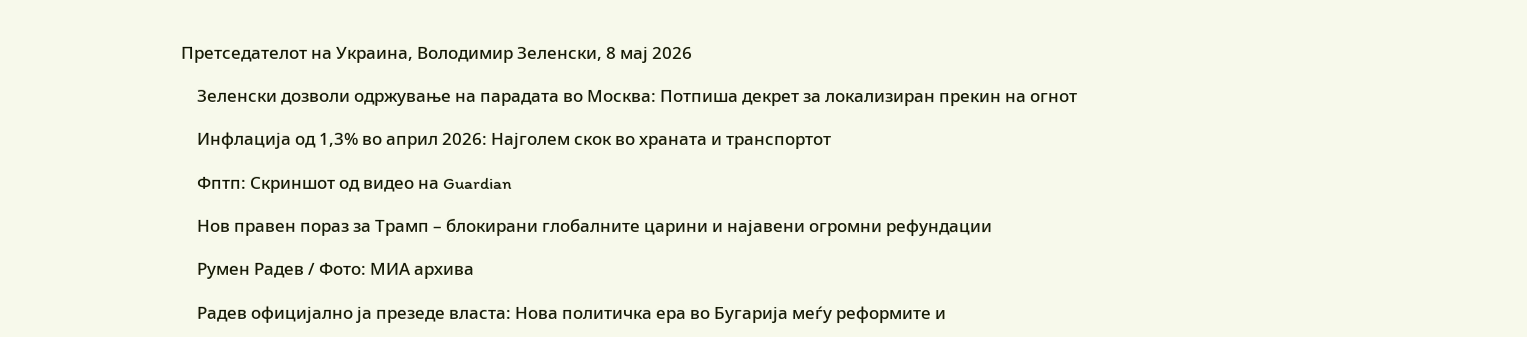Претседателот на Украина, Володимир Зеленски, 8 мај 2026

    Зеленски дозволи одржување на парадата во Москва: Потпиша декрет за локализиран прекин на огнот

    Инфлација од 1,3% во април 2026: Најголем скок во храната и транспортот

    Фптп: Скриншот од видео на Guardian

    Нов правен пораз за Трамп – блокирани глобалните царини и најавени огромни рефундации

    Румен Радев / Фото: МИА архива

    Радев официјално ја презеде власта: Нова политичка ера во Бугарија меѓу реформите и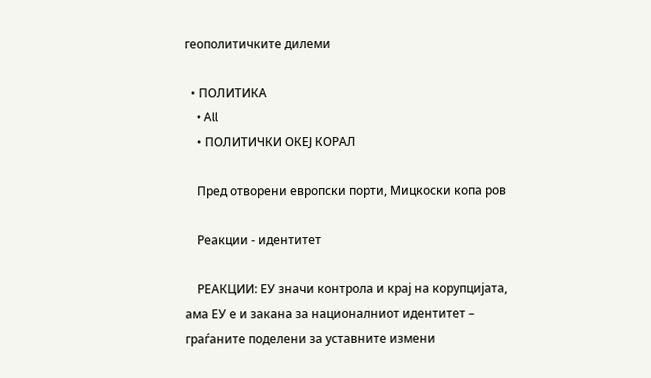геополитичките дилеми

  • ПОЛИТИКА
    • All
    • ПОЛИТИЧКИ ОКЕЈ КОРАЛ

    Пред отворени европски порти, Мицкоски копа ров

    Реакции - идентитет

    РЕАКЦИИ: ЕУ значи контрола и крај на корупцијата, ама ЕУ е и закана за националниот идентитет – граѓаните поделени за уставните измени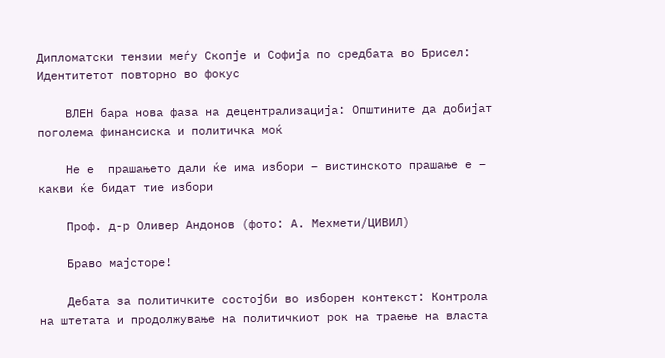Дипломатски тензии меѓу Скопје и Софија по средбата во Брисел: Идентитетот повторно во фокус

    ВЛЕН бара нова фаза на децентрализација: Општините да добијат поголема финансиска и политичка моќ

    Не e  прашањето дали ќе има избори – вистинското прашање е – какви ќе бидат тие избори

    Проф. д-р Оливер Андонов (фото: А. Мехмети/ЦИВИЛ)

    Браво мајсторе!

    Дебата за политичките состојби во изборен контекст: Контрола на штетата и продолжување на политичкиот рок на траење на власта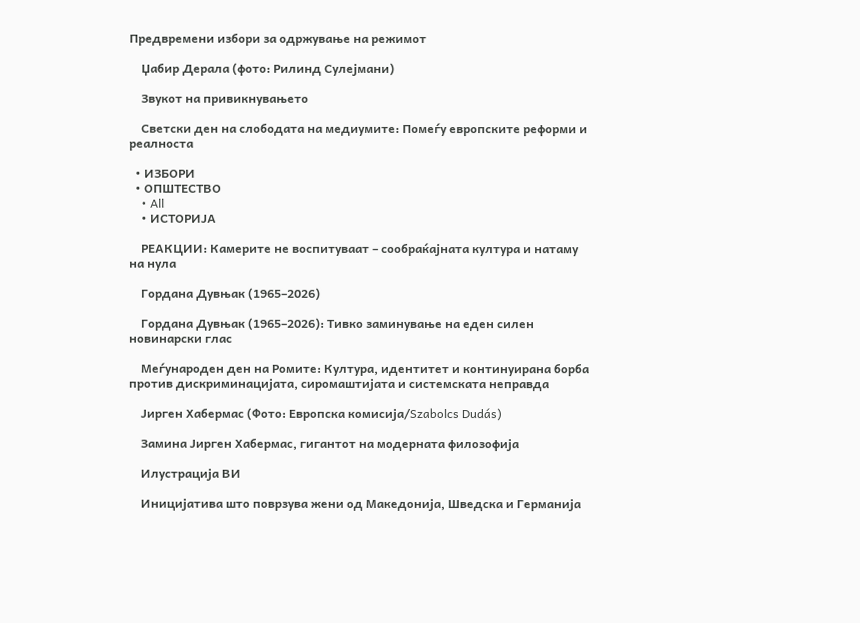Предвремени избори за одржување на режимот

    Џабир Дерала (фото: Рилинд Сулејмани)

    Звукот на привикнувањето

    Светски ден на слободата на медиумите: Помеѓу европските реформи и реалноста

  • ИЗБОРИ
  • ОПШТЕСТВО
    • All
    • ИСТОРИЈА

    РЕАКЦИИ: Камерите не воспитуваат – сообраќајната култура и натаму на нула

    Гордана Дувњак (1965–2026)

    Гордана Дувњак (1965–2026): Тивко заминување на еден силен новинарски глас

    Меѓународен ден на Ромите: Култура, идентитет и континуирана борба против дискриминацијата, сиромаштијата и системската неправда

    Јирген Хабермас (Фото: Европска комисија/Szabolcs Dudás)

    Замина Јирген Хабермас, гигантот на модерната филозофија

    Илустрација ВИ

    Иницијатива што поврзува жени од Македонија, Шведска и Германија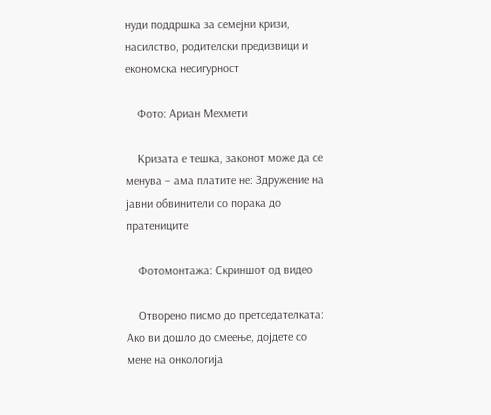нуди поддршка за семејни кризи, насилство, родителски предизвици и економска несигурност

    Фото: Ариан Мехмети

    Кризата е тешка, законот може да се менува – ама платите не: Здружение на јавни обвинители со порака до пратениците

    Фотомонтажа: Скриншот од видео

    Отворено писмо до претседателката: Ако ви дошло до смеење, дојдете со мене на онкологија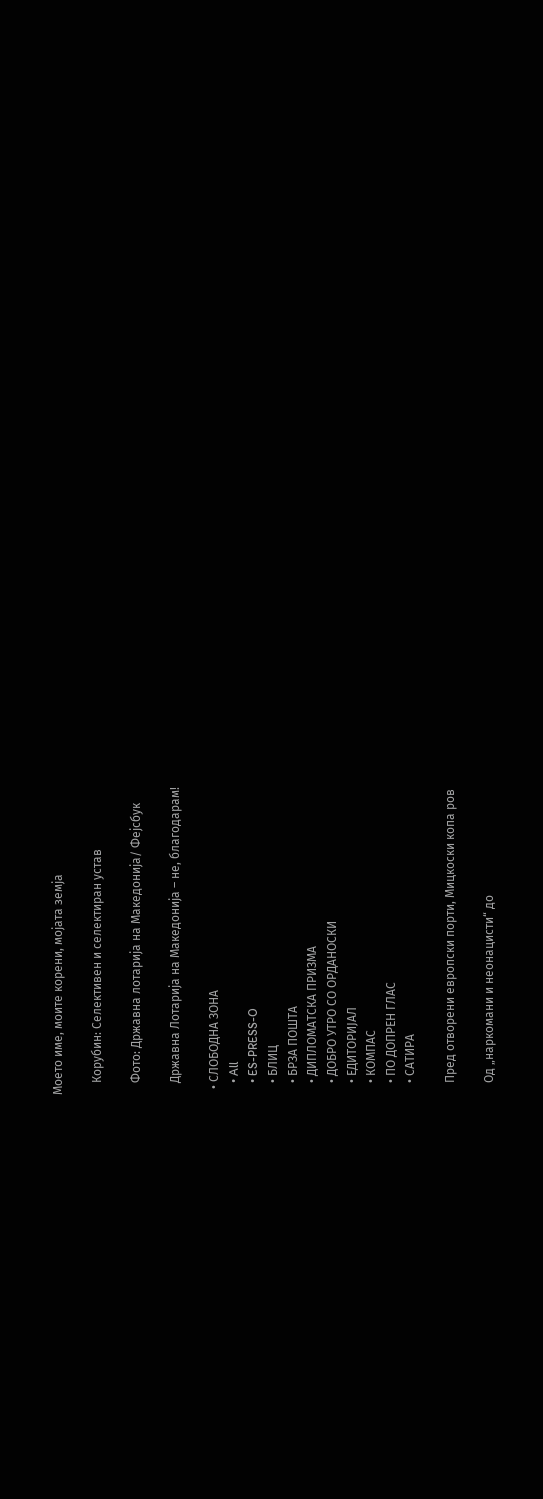Моето име, моите корени, мојата земја

    Корубин: Селективен и селектиран устав

    Фото: Државна лотарија на Македонија/ Фејсбук

    Државна Лотарија на Македонија – не, благодарам!

  • СЛОБОДНА ЗОНА
    • All
    • ES-PRESS-O
    • БЛИЦ
    • БРЗА ПОШТА
    • ДИПЛОМАТСКА ПРИЗМА
    • ДОБРО УТРО СО ОРДАНОСКИ
    • ЕДИТОРИЈАЛ
    • КОМПАС
    • ПО ДОПРЕН ГЛАС
    • САТИРА

    Пред отворени европски порти, Мицкоски копа ров

    Од „наркомани и неонацисти“ до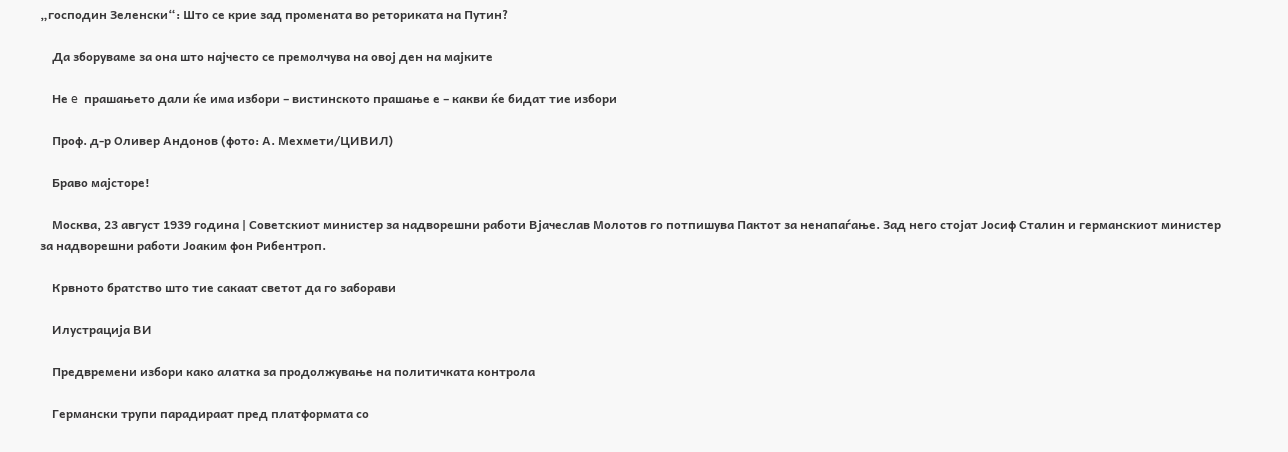„господин Зеленски“: Што се крие зад промената во реториката на Путин?

    Да зборуваме за она што најчесто се премолчува на овој ден на мајките

    Не e  прашањето дали ќе има избори – вистинското прашање е – какви ќе бидат тие избори

    Проф. д-р Оливер Андонов (фото: А. Мехмети/ЦИВИЛ)

    Браво мајсторе!

    Москва, 23 август 1939 година | Советскиот министер за надворешни работи Вјачеслав Молотов го потпишува Пактот за ненапаѓање. Зад него стојат Јосиф Сталин и германскиот министер за надворешни работи Јоаким фон Рибентроп.

    Крвното братство што тие сакаат светот да го заборави

    Илустрација ВИ

    Предвремени избори како алатка за продолжување на политичката контрола

    Германски трупи парадираат пред платформата со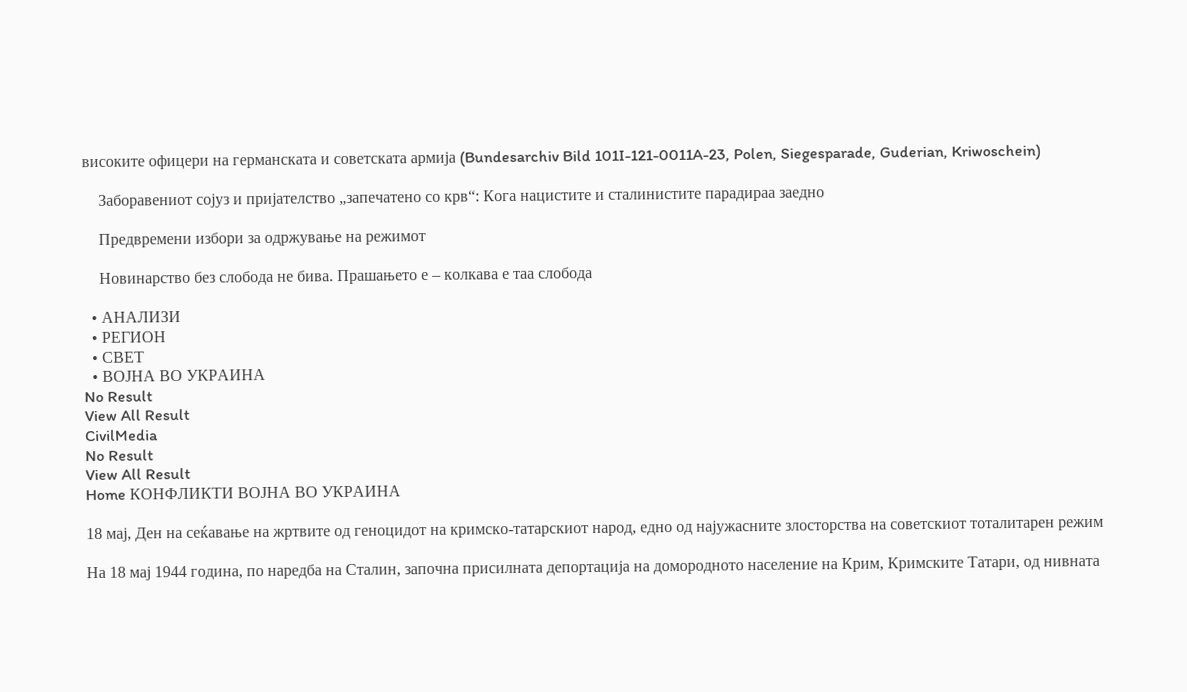високите офицери на германската и советската армија (Bundesarchiv Bild 101I-121-0011A-23, Polen, Siegesparade, Guderian, Kriwoschein)

    Заборавениот сојуз и пријателство „запечатено со крв“: Кога нацистите и сталинистите парадираа заедно

    Предвремени избори за одржување на режимот

    Новинарство без слобода не бива. Прашањето е – колкава е таа слобода

  • АНАЛИЗИ
  • РЕГИОН
  • СВЕТ
  • ВОЈНА ВО УКРАИНА
No Result
View All Result
CivilMedia
No Result
View All Result
Home КОНФЛИКТИ ВОЈНА ВО УКРАИНА

18 мај, Ден на сеќавање на жртвите од геноцидот на кримско-татарскиот народ, едно од најужасните злосторства на советскиот тоталитарен режим

На 18 мај 1944 година, по наредба на Сталин, започна присилната депортација на домородното население на Крим, Кримските Татари, од нивната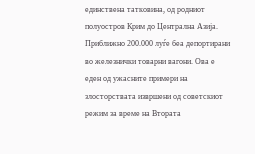единствена татковина, од родниот полуостров Крим до Централна Азија. Приближно 200.000 луѓе беа депортирани во железнички товарни вагони. Ова е еден од ужасните примери на злосторствата извршени од советскиот режим за време на Втората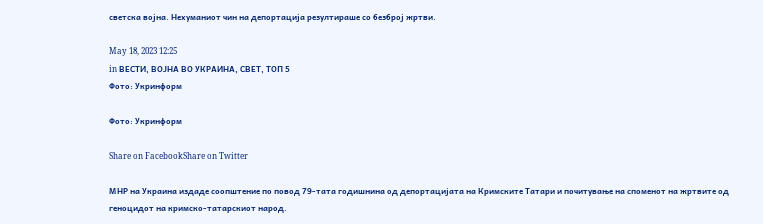светска војна. Нехуманиот чин на депортација резултираше со безброј жртви.

May 18, 2023 12:25
in ВЕСТИ, ВОЈНА ВО УКРАИНА, СВЕТ, ТОП 5
Фото: Укринформ

Фото: Укринформ

Share on FacebookShare on Twitter

МНР на Украина издаде соопштение по повод 79-тата годишнина од депортацијата на Кримските Татари и почитување на споменот на жртвите од геноцидот на кримско-татарскиот народ.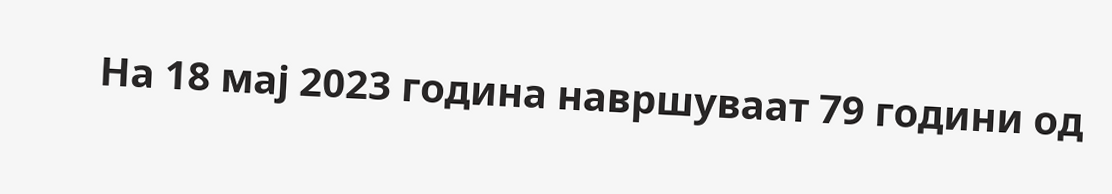На 18 мај 2023 година навршуваат 79 години од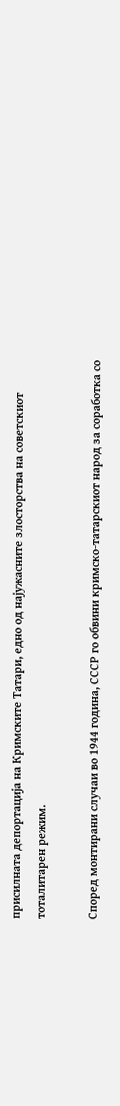присилната депортација на Кримските Татари, едно од најужасните злосторства на советскиот тоталитарен режим.

Според монтирани случаи во 1944 година, СССР го обвини кримско-татарскиот народ за соработка со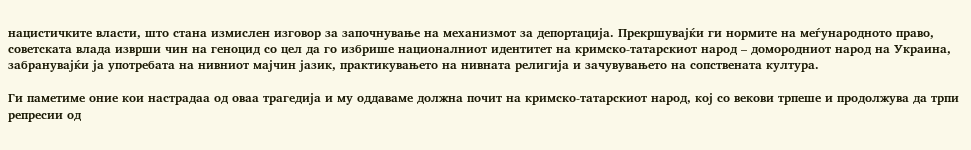нацистичките власти, што стана измислен изговор за започнување на механизмот за депортација. Прекршувајќи ги нормите на меѓународното право, советската влада изврши чин на геноцид со цел да го избрише националниот идентитет на кримско-татарскиот народ – домородниот народ на Украина, забранувајќи ја употребата на нивниот мајчин јазик, практикувањето на нивната религија и зачувувањето на сопствената култура.

Ги паметиме оние кои настрадаа од оваа трагедија и му оддаваме должна почит на кримско-татарскиот народ, кој со векови трпеше и продолжува да трпи репресии од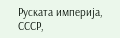Руската империја, СССР,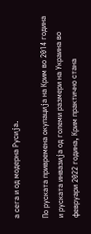а сега и од модерна Русија.

По руската привремена окупација на Крим во 2014 година и руската инвазија од големи размери на Украина во февруари 2022 година, Крим практично стана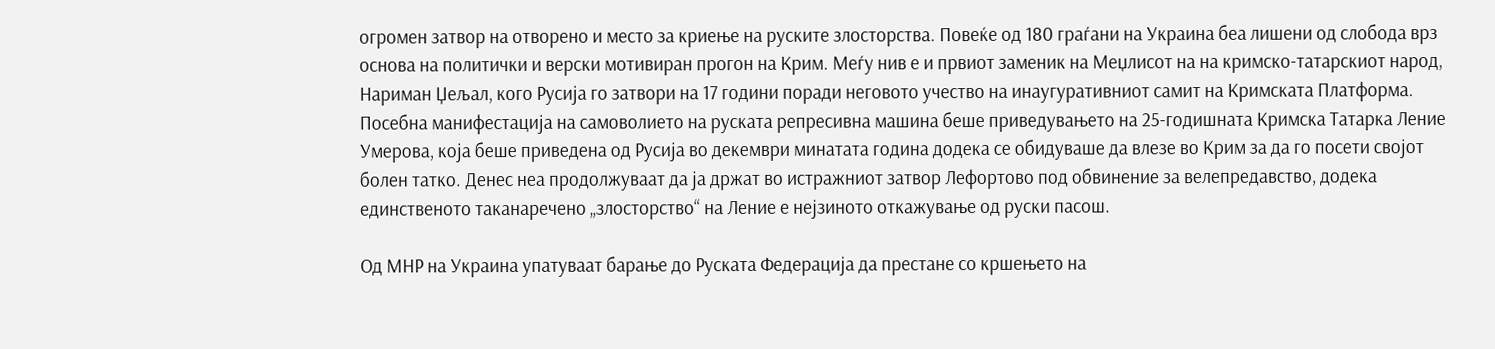огромен затвор на отворено и место за криење на руските злосторства. Повеќе од 180 граѓани на Украина беа лишени од слобода врз основа на политички и верски мотивиран прогон на Крим. Меѓу нив е и првиот заменик на Меџлисот на на кримско-татарскиот народ, Нариман Џељал, кого Русија го затвори на 17 години поради неговото учество на инаугуративниот самит на Кримската Платформа. Посебна манифестација на самоволието на руската репресивна машина беше приведувањето на 25-годишната Кримска Татарка Ление Умерова, која беше приведена од Русија во декември минатата година додека се обидуваше да влезе во Крим за да го посети својот болен татко. Денес неа продолжуваат да ја држат во истражниот затвор Лефортово под обвинение за велепредавство, додека единственото таканаречено „злосторство“ на Ление е нејзиното откажување од руски пасош.

Од МНР на Украина упатуваат барање до Руската Федерација да престане со кршењето на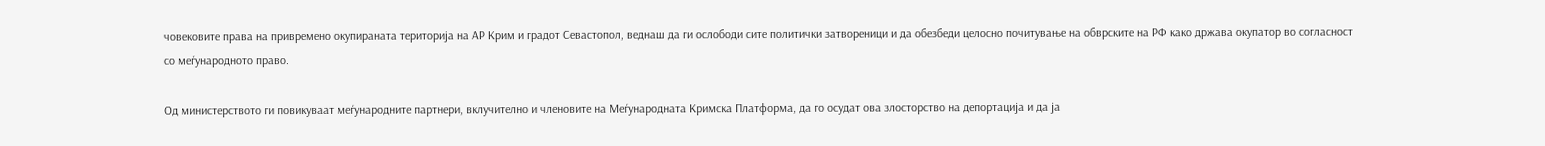човековите права на привремено окупираната територија на АР Крим и градот Севастопол, веднаш да ги ослободи сите политички затвореници и да обезбеди целосно почитување на обврските на РФ како држава окупатор во согласност со меѓународното право.

Од министерството ги повикуваат меѓународните партнери, вклучително и членовите на Меѓународната Кримска Платформа, да го осудат ова злосторство на депортација и да ја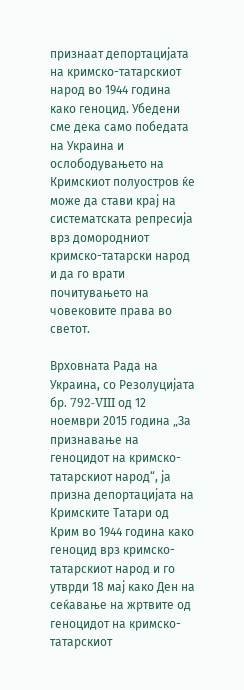признаат депортацијата на кримско-татарскиот народ во 1944 година како геноцид. Убедени сме дека само победата на Украина и ослободувањето на Кримскиот полуостров ќе може да стави крај на систематската репресија врз домородниот кримско-татарски народ и да го врати почитувањето на човековите права во светот.

Врховната Рада на Украина, со Резолуцијата бр. 792-VIII од 12 ноември 2015 година „За признавање на геноцидот на кримско-татарскиот народ“, ја призна депортацијата на Кримските Татари од Крим во 1944 година како геноцид врз кримско-татарскиот народ и го утврди 18 мај како Ден на сеќавање на жртвите од геноцидот на кримско-татарскиот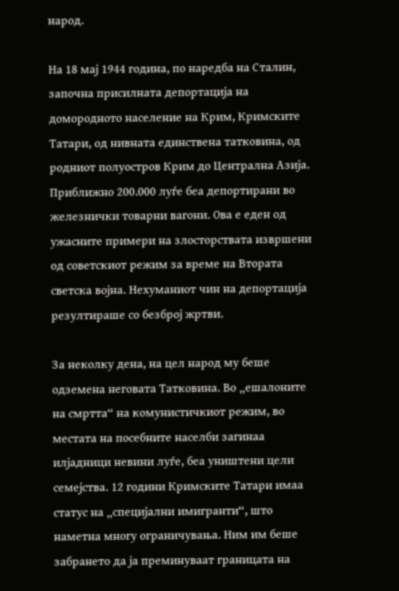народ.

На 18 мај 1944 година, по наредба на Сталин, започна присилната депортација на домородното население на Крим, Кримските Татари, од нивната единствена татковина, од родниот полуостров Крим до Централна Азија. Приближно 200.000 луѓе беа депортирани во железнички товарни вагони. Ова е еден од ужасните примери на злосторствата извршени од советскиот режим за време на Втората светска војна. Нехуманиот чин на депортација резултираше со безброј жртви.

За неколку дена, на цел народ му беше одземена неговата Татковина. Во „ешалоните на смртта“ на комунистичкиот режим, во местата на посебните населби загинаа илјадници невини луѓе, беа уништени цели семејства. 12 години Кримските Татари имаа статус на „специјални имигранти“, што наметна многу ограничувања. Ним им беше забрането да ја преминуваат границата на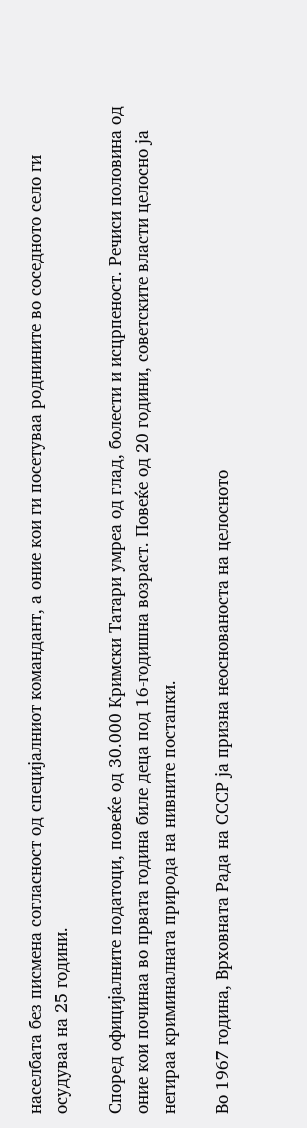населбата без писмена согласност од специјалниот командант, а оние кои ги посетуваа роднините во соседното село ги осудуваа на 25 години.

Според официјалните податоци, повеќе од 30.000 Кримски Татари умреа од глад, болести и исцрпеност. Речиси половина од оние кои починаа во првата година биле деца под 16-годишна возраст. Повеќе од 20 години, советските власти целосно ја негираа криминалната природа на нивните постапки.

Во 1967 година, Врховната Рада на СССР ја призна неоснованоста на целосното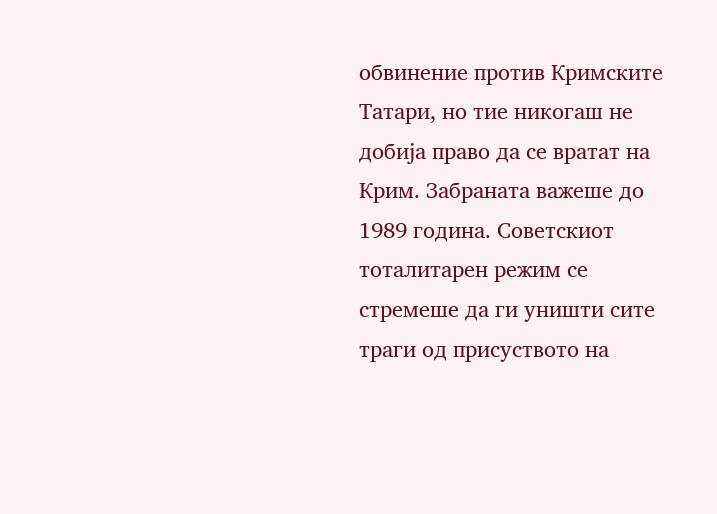обвинение против Кримските Татари, но тие никогаш не добија право да се вратат на Крим. Забраната важеше до 1989 година. Советскиот тоталитарен режим се стремеше да ги уништи сите траги од присуството на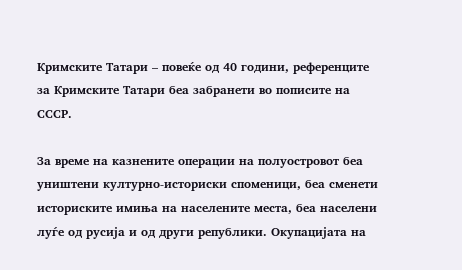Кримските Татари – повеќе од 40 години, референците за Кримските Татари беа забранети во пописите на СССР.

За време на казнените операции на полуостровот беа уништени културно-историски споменици, беа сменети историските имиња на населените места, беа населени луѓе од русија и од други републики. Окупацијата на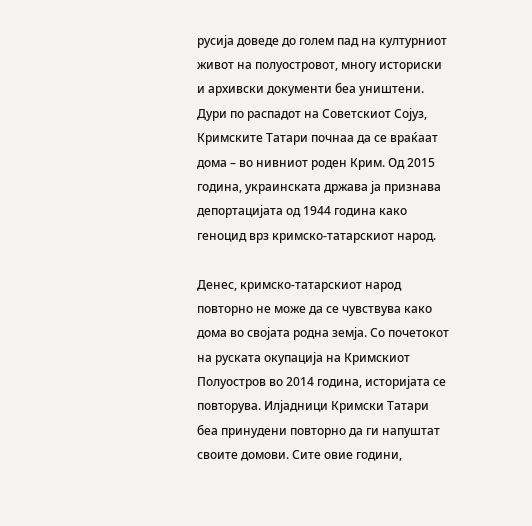русија доведе до голем пад на културниот живот на полуостровот, многу историски и архивски документи беа уништени. Дури по распадот на Советскиот Сојуз, Кримските Татари почнаа да се враќаат дома – во нивниот роден Крим. Од 2015 година, украинската држава ја признава депортацијата од 1944 година како геноцид врз кримско-татарскиот народ.

Денес, кримско-татарскиот народ повторно не може да се чувствува како дома во својата родна земја. Со почетокот на руската окупација на Кримскиот Полуостров во 2014 година, историјата се повторува. Илјадници Кримски Татари беа принудени повторно да ги напуштат своите домови. Сите овие години,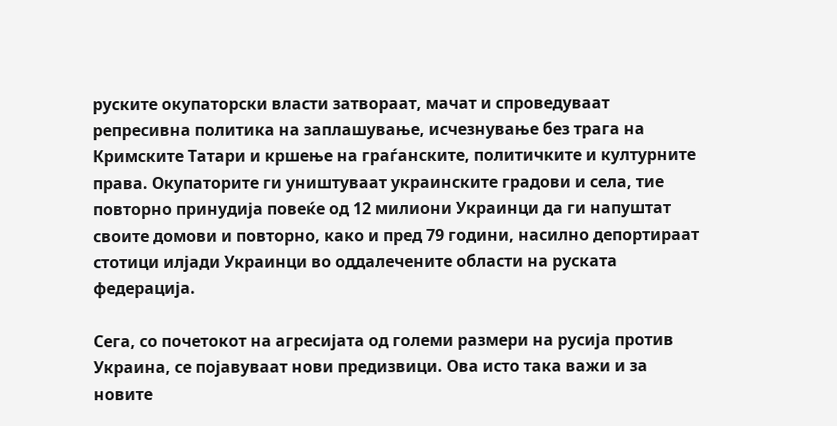руските окупаторски власти затвораат, мачат и спроведуваат репресивна политика на заплашување, исчезнување без трага на Кримските Татари и кршење на граѓанските, политичките и културните права. Окупаторите ги уништуваат украинските градови и села, тие повторно принудија повеќе од 12 милиони Украинци да ги напуштат своите домови и повторно, како и пред 79 години, насилно депортираат стотици илјади Украинци во оддалечените области на руската федерација.

Сега, со почетокот на агресијата од големи размери на русија против Украина, се појавуваат нови предизвици. Ова исто така важи и за новите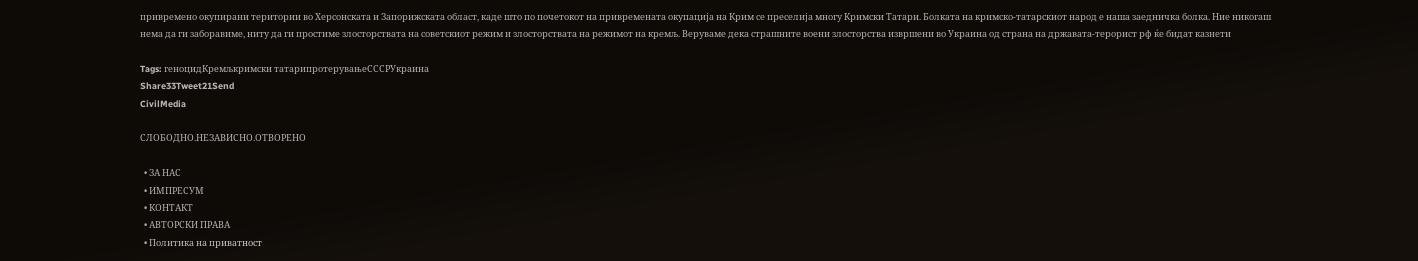привремено окупирани територии во Херсонската и Запорижската област, каде што по почетокот на привремената окупација на Крим се преселија многу Кримски Татари. Болката на кримско-татарскиот народ е наша заедничка болка. Ние никогаш нема да ги заборавиме, ниту да ги простиме злосторствата на советскиот режим и злосторствата на режимот на кремљ. Веруваме дека страшните воени злосторства извршени во Украина од страна на државата-терорист рф ќе бидат казнети

Tags: геноцидКремљкримски татарипротерувањеСССРУкраина
Share33Tweet21Send
CivilMedia

СЛОБОДНО.НЕЗАВИСНО.ОТВОРЕНО

  • ЗА НАС
  • ИМПРЕСУМ
  • КОНТАКТ
  • АВТОРСКИ ПРАВА
  • Политика на приватност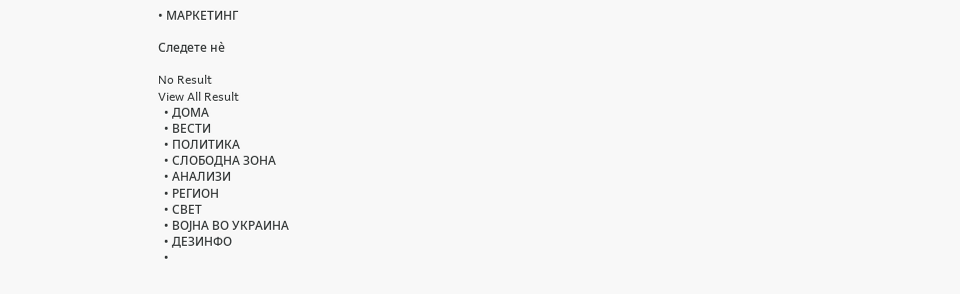• МАРКЕТИНГ

Следете нè

No Result
View All Result
  • ДОМА
  • ВЕСТИ
  • ПОЛИТИКА
  • СЛОБОДНА ЗОНА
  • АНАЛИЗИ
  • РЕГИОН
  • СВЕТ
  • ВОЈНА ВО УКРАИНА
  • ДЕЗИНФО
  •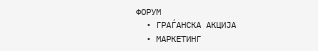ФОРУМ
  • ГРАЃАНСКА АКЦИЈА
  • МАРКЕТИНГ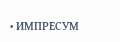• ИМПРЕСУМ